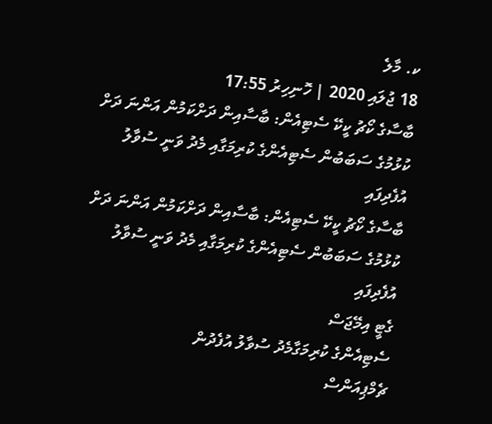ކ. މާލެ
18 ޖުލައި 2020 | ހޮނިހިރު 17:55
ބާސާގެ ކޯޗު ކީކޭ ސެޓިއެން: ބާސާއިން ދަށްކަމުން އަންނަ ދަށް ކުޅުމުގެ ސަބަބުން ސެޓިއެންގެ ކުރިމަގާއި މެދު ވަނީ ސުވާލު އުފެދިފައި
ބާސާގެ ކޯޗު ކީކޭ ސެޓިއެން: ބާސާއިން ދަށްކަމުން އަންނަ ދަށް ކުޅުމުގެ ސަބަބުން ސެޓިއެންގެ ކުރިމަގާއި މެދު ވަނީ ސުވާލު އުފެދިފައި
ގެޓީ އިމޭޖަސް
ސެޓިއެންގެ ކުރިމަގާމެދު ސުވާލު އުފެދުން
ޗެމްޕިއަންސް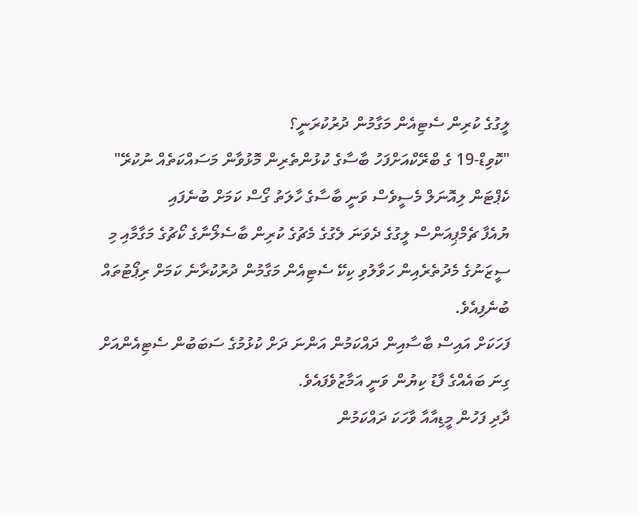ލީގުގެ ކުރިން ސެޓިއެން މަގާމުން ދުރުކުރަނީ؟
"ކޮވިޑް-19 ގެ ބްރޭކްއަށްފަހު ބާސާގެ ކުޅުންތެރިން މޮޅުވާން މަސައްކަތެއް ނުކުރޭ"
ކެޕްޓަން ލިއޮނަލް މެސީވެސް ވަނީ ބާސާގެ ހާލަތު ގޯސް ކަމަށް ބުނެފައި
ޔުއެފާ ޗެމްޕިއަންސް ލީގުގެ ދެވަނަ ލެގުގެ މެޗުގެ ކުރިން ބާސެލޯނާގެ ކޯޗުގެ މަގާމާއި މި ސީޒަނުގެ މެދުތެރެއިން ހަވާލުވި ކިކޭ ސެޓިއެން މަގާމުން ދުރުކުރާނެ ކަމަށް ރިޕޯޓުތައް ބުނެފިއެވެ.
ފަހަކަށް އައިސް ބާސާއިން ދައްކަމުން އަންނަ ދަށް ކުޅުމުގެ ސަބަބުން ސެޓިއެންއަށް ގިނަ ބައެއްގެ ފާޑު ކިޔުން ވަނީ އަމާޒުވެފައެވެ.
ދާދި ފަހުން މީޑިއާއާ ވާހަކަ ދައްކަމުން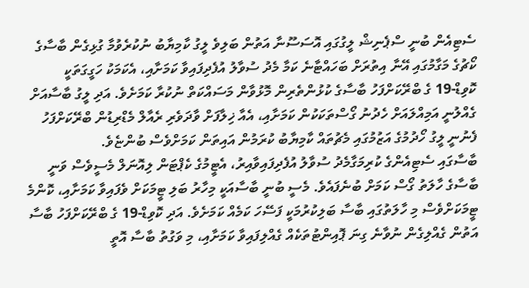ސެޓިއެން ބުނީ ސްޕެނިޝް ލީގުގައި އޮސަސޫނާ އަތުން ބަލިވެ ލީގު ކާމިޔާބު ނުކުރެވުމާ ގުޅިގެން ބާސާގެ ކޯޗުގެ މަގާމުގައި އޭނާ އިތުރަށް ބަހައްޓާނެ ކަމާ މެދު ސުވާލު އުފެދިފައިވާ ކަމަށާއި، އެކަމަކު ހަގީގަތަކީ ކޮވިޑް-19 ގެ ބްރޭކަށްފަހު ބާސާގެ ކުޅުންތެރިން މޮޅުވާން މަސައްކަތް ނުކުރާ ކަމަށެވެ. އަދި ލީގު ބާސާއަށް ގެއްލުނީ އަމިއްލައަށް ހެދުނު ގޯސްތަކަކުން ކަމަށާއި، އެއާ ޚިލާފަށް ވާދަވެރި ރެއާލް މެޑްރިޑުން ބްރޭކަށްފަހު ފެނުނީ ލީގު ހޯދުމުގެ އަޒުމުގައި މެޗުތައް ކާމިޔާބު ކުރަމުން އައިތަން ކަމަށްވެސް ބުންޏެވެ.
ބާސާގައި ސެޓިއެންގެ ކުރިމަގާމެދު ސުވާލު އުފެދިފައިވާއިރު، އެޓީމުގެ ކެޕްޓަން ލިއޮނަލް މެސީވެސް ވަނީ ބާސާގެ ހާލަތު ގޯސް ކަމަށް ބުނެފައެވެ. މެސީ ބުނީ ބާސާއަކީ މިހާރު ބަލި ޓީމަކަށް ވެފައިވާ ކަމަށާއި، ކޮންމެ ޓީމަކަށްވެސް މި ހާލަތުގައި ބާސާ ބަލިކުރުމަކީ ފަސޭހަ ކަމެއް ކަމަށެވެ. އަދި ކޮވިޑް-19 ގެ ބްރޭކަށްފަހު ބާސާ އަތުން ގެއްލިގެން ނުވާނެ ގިނަ ޕޮއިންޓުތަކެއް ގެއްލިފައިވާ ކަމަށާއި، މި ވަގުތު ބާސާ އޮތީ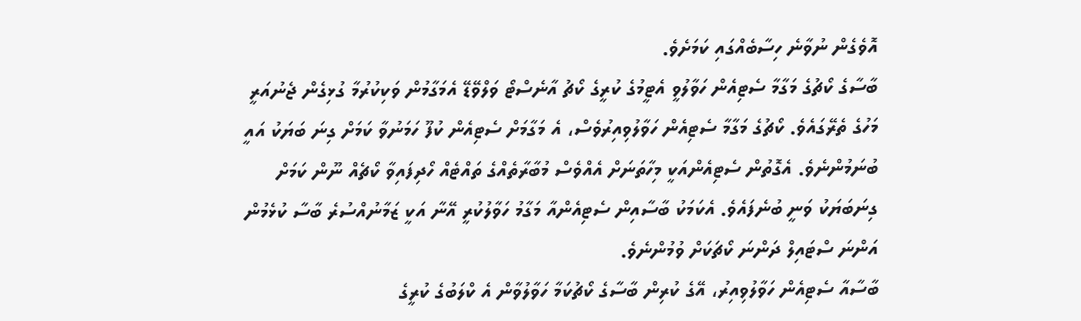އޮވެގެން ނުވާނެ ހިސާބެއްގައި ކަމަށެވެ.
ބާސާގެ ކޯޗުގެ މަގާމާ ސެޓިއެން ހަވާލުވީ އެޓީމުގެ ކުރީގެ ކޯޗު އާނެސްޓޯ ވަލްވޭޑޭ އެމަގާމުން ވަކިކުރުމާ ގުޅިގެން ޖެނުއަރީ މަހުގެ ތެރޭގައެވެ. ކޯޗުގެ މަގާމާ ސެޓިއެން ހަވާލުވިއިރުވެސް، އެ މަގާމަށް ސެޓިއެން ކުފޫ ހަމަނުވާ ކަމަށް ގިނަ ބަޔަކު އައީ ބުނަމުންނެވެ. އެގޮތުން ސެޓިއެންއަކީ މިހާތަނަށް އެއްވެސް މުބާރާތެއްގެ ތައްޓެއް ހޯދިފައިވާ ކޯޗެއް ނޫން ކަމަށް ގިނަބަޔަކު ވަނީ ބުނެފައެވެ. އެކަމަކު ބާސާއިން ސެޓިއެންއާ މަގާމު ހަވާލުކުރީ އޭނާ އަކީ ޒަމާނުއްސުރެ ބާސާ ކުޅެމުން އަންނަ ސްޓައިލް ދަންނަ ކޯޗަކަށް ވުމުންނެވެ.
ބާސާއާ ސެޓިއެން ހަވާލުވިއިރު، އޭގެ ކުރިން ބާސާގެ ކޯޗުކަމާ ހަވާލުވާން އެ ކްލަބުގެ ކުރީގެ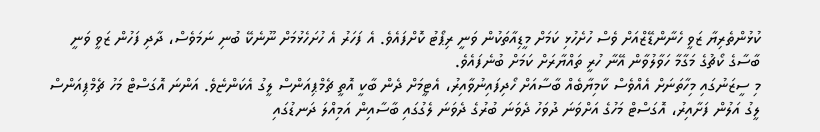ކުޅުންތެރިޔާ ޒަވީ ހެނާންޑޭޒްއަށް ވެސް ހުށެހުޅި ކަމަށް މީޑިއާތަކުން ވަނީ ރިޕޯޓު ކޮށްފައެވެ. އެ ފަހަރު އެ ހުށަހެޅުމަށް ނޫނެކޭ ބުނި ނަމަވެސް، ދާދި ފަހުން ޒަވީ ވަނީ ބާސާގެ ކޯޗުގެ މަގާމާ ހަވާލުވާން އޭނާ ހުރީ ތައްޔާރަށް ކަމަށް ބުނެފައެވެ.
މި ސީޒަނުގައި މިހާތަނަށް އެއްވެސް ކާމިޔާބެއް ބާސާއަށް ހޯދިފައިނުވާއިރު، އެޓީމަށް ދެން ބާކީ އޮތީ ޗެމްޕިއަންސް ލީގު އެކަންޏެވެ. އަންނަ އޮގަސްޓް މަހު ޗެމްޕިއަންސް ލީގު އަލުން ފަށާއިރު، އޮގަސްޓް މަހުގެ އަށްވަނަ ދުވަހު ދެވަނަ ބުރުގެ ދެވަނަ ލެގުގައި ބާސާއިން އަމިއްލަ ދަނޑުގައި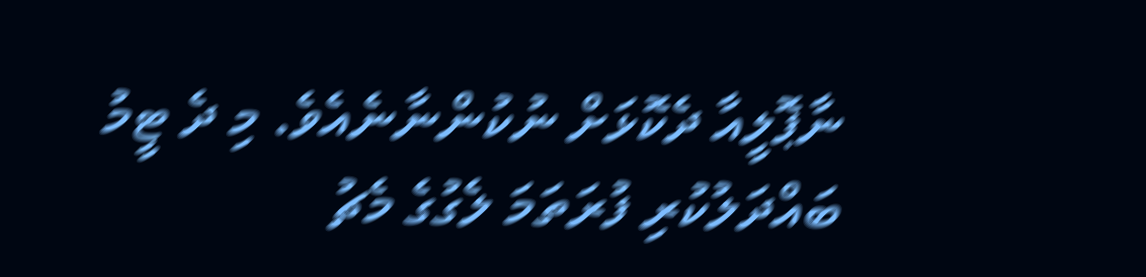ނާޕޮލީއާ ދެކޮޅަށް ނުކުންނާނެއެވެ. މި ދެ ޓީމު ބައްދަލުކުރި ފުރަތަމަ ލެގުގެ މެޗު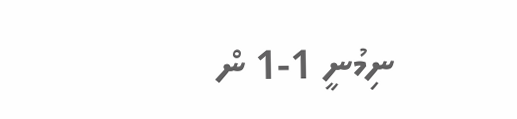ނިމުނީ 1-1 ން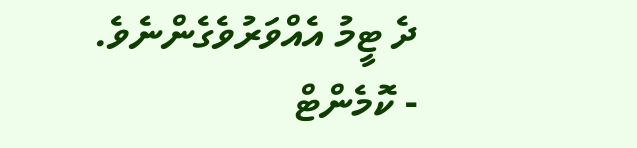ދެ ޓީމު އެއްވަރުވެގެންނެވެ.
- ކޮމެންޓް